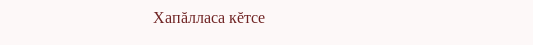Хапăлласа кĕтсе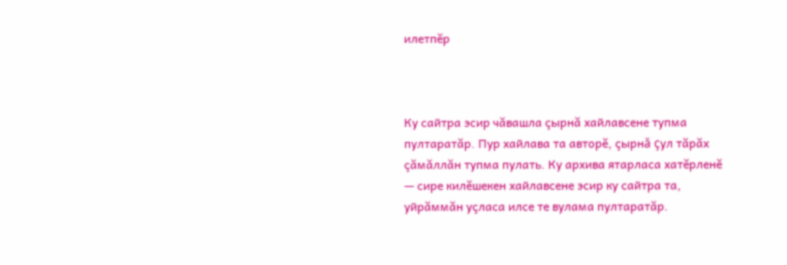илетпĕр



Ку сайтра эсир чăвашла çырнă хайлавсене тупма пултаратăр. Пур хайлава та авторĕ, çырнă çул тăрăх çăмăллăн тупма пулать. Ку архива ятарласа хатĕрленĕ — сире килĕшекен хайлавсене эсир ку сайтра та, уйрăммăн уçласа илсе те вулама пултаратăр.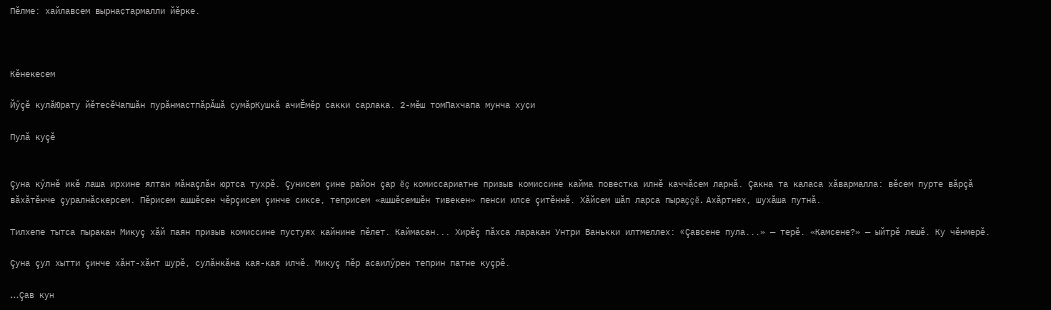Пӗлме: хайлавсем вырнаҫтармалли йӗрке.



Кĕнекесем

Йӳçĕ кулăЮрату йĕтесĕЧапшăн пурăнмастпăрӐшӑ ҫумӑрКушкă ачиĔмĕр сакки сарлака. 2-мĕш томПахчапа мунча хуҫи

Пулă куçĕ


Çуна кӳлнĕ икĕ лаша ирхине ялтан мăнаçлăн юртса тухрĕ. Çунисем çине район çар ĕç комиссариатне призыв комиссине кайма повестка илнĕ каччăсем ларнă. Çакна та каласа хăвармалла: вĕсем пурте вăрçă вăхăтĕнче çуралнăскерсем. Пĕрисем ашшĕсен чĕрçисем çинче сиксе, теприсем «ашшĕсемшĕн тивекен» пенси илсе çитĕннĕ. Хăйсем шăп ларса пыраççĕ. Ахăртнех, шухăша путнă.

Тилхепе тытса пыракан Микуç хăй паян призыв комиссине пустуях кайнине пĕлет. Каймасан... Хирĕç пăхса ларакан Унтри Ванькки илтмеллех: «Çавсене пула...» — терĕ. «Камсене?» — ыйтрĕ лешĕ. Ку чĕнмерĕ.

Çуна çул хытти çинче хăнт-хăнт шурĕ, сулăнкăна кая-кая илчĕ. Микуç пĕр асаилӳрен теприн патне куçрĕ.

...Çав кун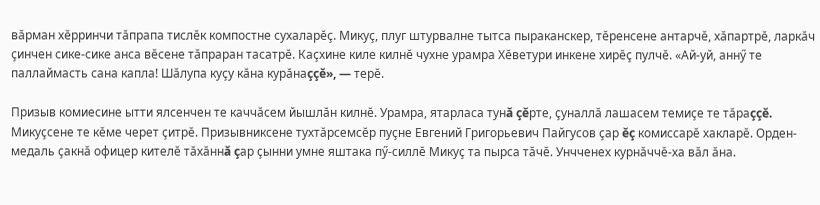вăрман хĕрринчи тăпрапа тислĕк компостне сухаларĕç. Микуç, плуг штурвалне тытса пыраканскер, тĕренсене антарчĕ, хăпартрĕ, ларкăч çинчен сике-сике анса вĕсене тăпраран тасатрĕ. Каçхине киле килнĕ чухне урамра Хĕветури инкене хирĕç пулчĕ. «Ай-уй, аннӳ те паллаймасть сана капла! Шăлупа куçу кăна курăнаççĕ», — терĕ.

Призыв комиесине ытти ялсенчен те каччăсем йышлăн килнĕ. Урамра, ятарласа тунă çĕрте, çуналлă лашасем темиçе те тăраççĕ. Микуçсене те кĕме черет çитрĕ. Призывниксене тухтăрсемсĕр пуçне Евгений Григорьевич Пайгусов çар ĕç комиссарĕ хакларĕ. Орден-медаль çакнă офицер кителĕ тăхăннă çар çынни умне яштака пӳ-силлĕ Микуç та пырса тăчĕ. Унчченех курнăччĕ-ха вăл ăна.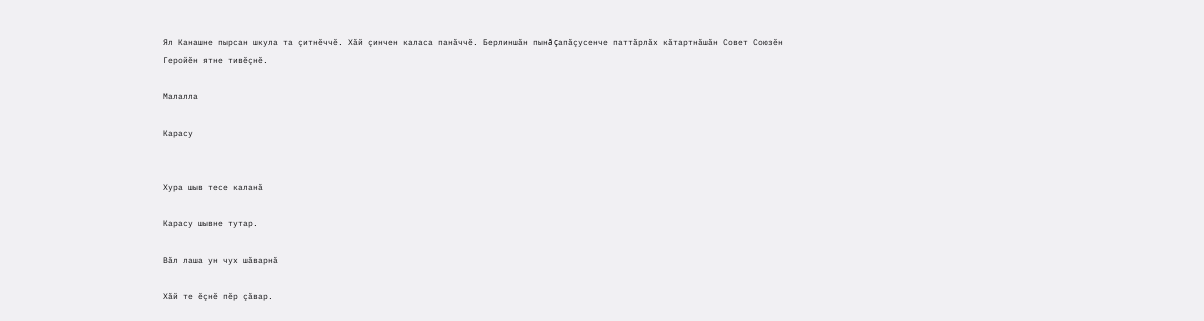Ял Канашне пырсан шкула та çитнĕччĕ. Хăй çинчен каласа панăччĕ. Берлиншăн пынă çапăçусенче паттăрлăх кăтартнăшăн Совет Союзĕн Геройĕн ятне тивĕçнĕ.

Малалла

Карасу


Хура шыв тесе каланă

Карасу шывне тутар.

Вăл лаша ун чух шăварнă

Хăй те ĕçнĕ пĕр çăвар.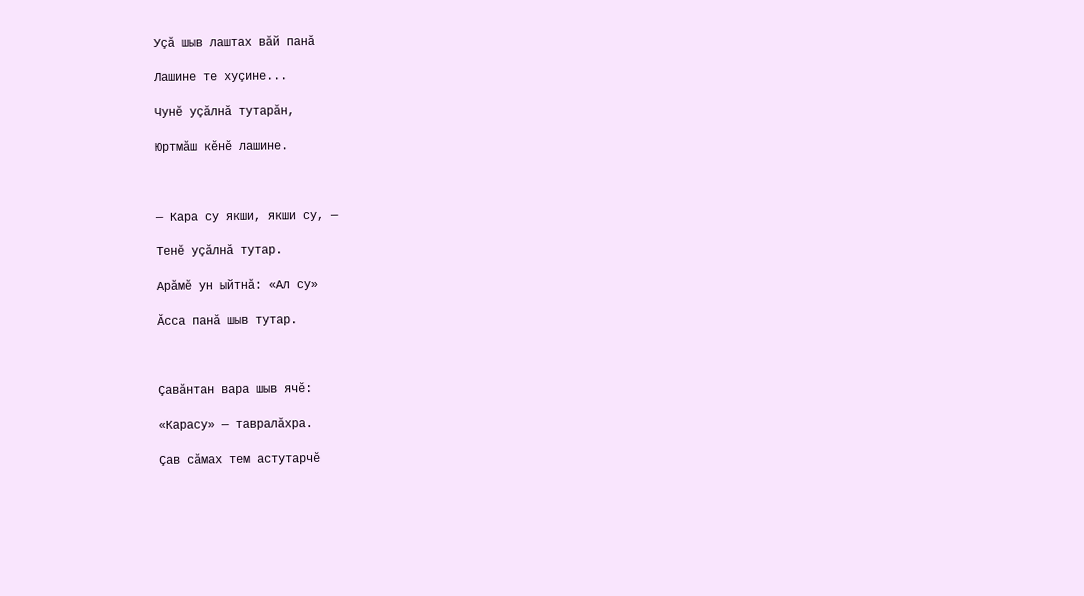Уçă шыв лаштах вăй панă

Лашине те хуçине...

Чунĕ уçăлнă тутарăн,

Юртмăш кĕнĕ лашине.



— Кара су якши, якши су, —

Тенĕ уçăлнă тутар.

Арăмĕ ун ыйтнă: «Ал су»

Ăсса панă шыв тутар.



Çавăнтан вара шыв ячĕ:

«Карасу» — тавралăхра.

Çав сăмах тем астутарчĕ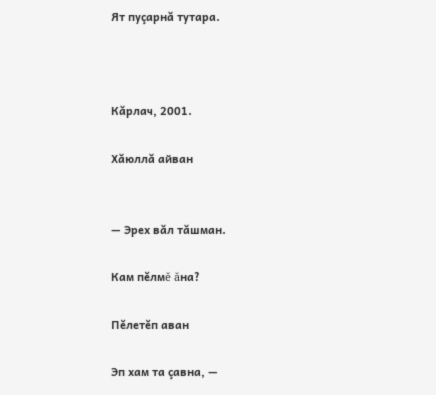Ят пуçарнă тутара.



Кăрлач, 2001.

Хăюллă айван


— Эрех вăл тăшман.

Кам пĕлмĕ ăна?

Пĕлетĕп аван

Эп хам та çавна, —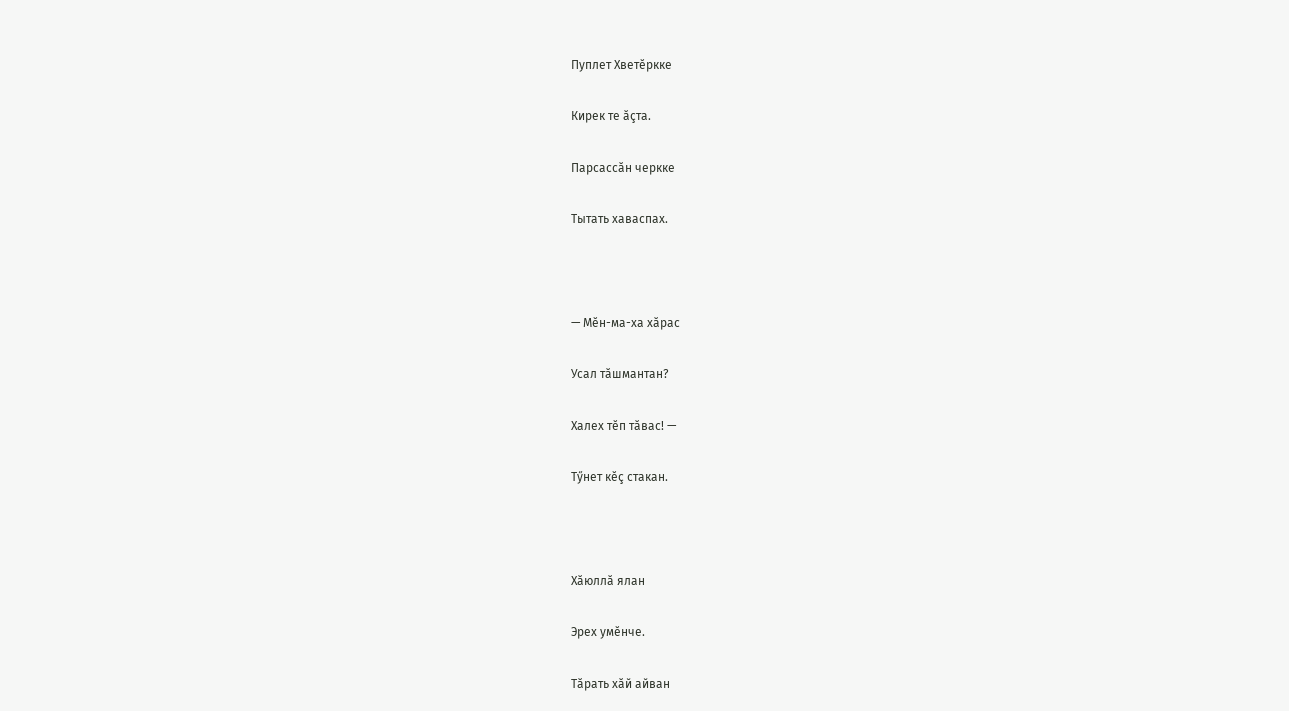Пуплет Хветĕркке

Кирек те ăçта.

Парсассăн черкке

Тытать хаваспах.



— Мĕн-ма-ха хăрас

Усал тăшмантан?

Халех тĕп тăвас! —

Тӳнет кĕç стакан.



Хăюллă ялан

Эрех умĕнче.

Тăрать хăй айван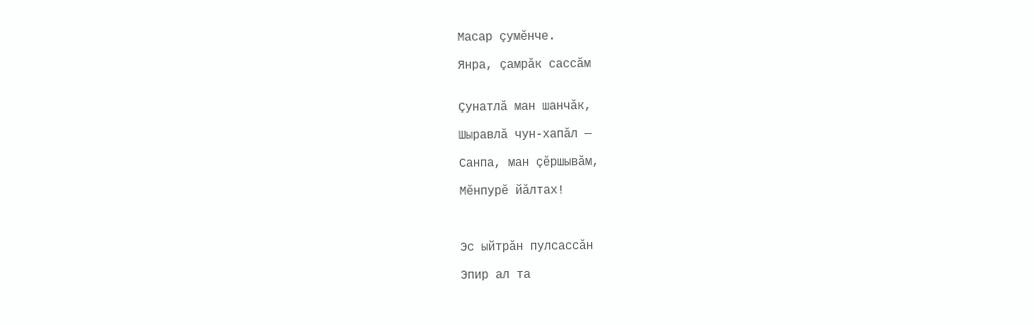Масар çумĕнче.

Янра, çамрăк сассăм


Çунатлă ман шанчăк,

Шыравлă чун-хапăл —

Санпа, ман çĕршывăм,

Мĕнпурĕ йăлтах!



Эс ыйтрăн пулсассăн

Эпир ал та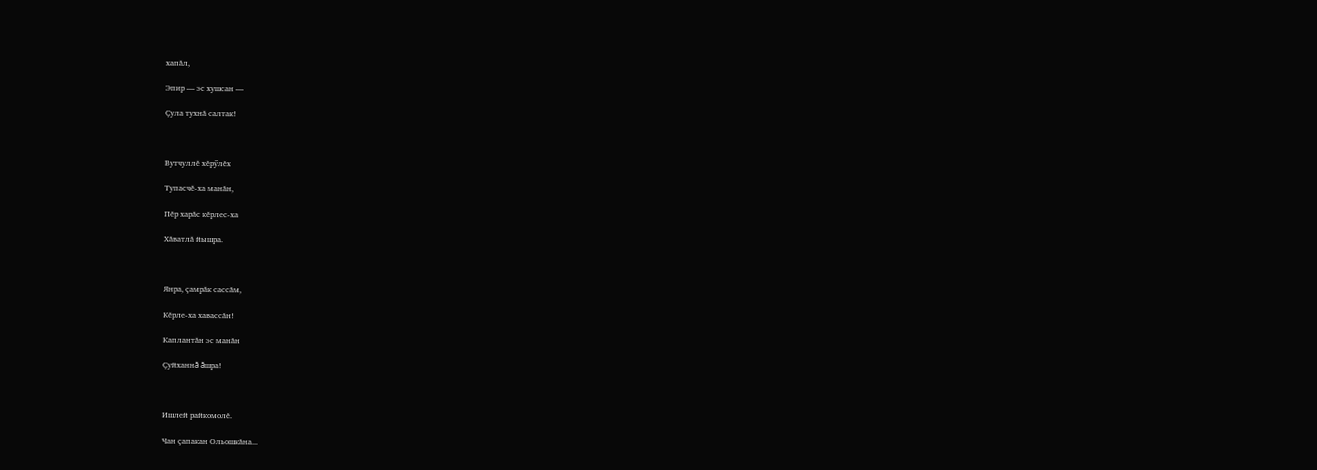хапăл,

Эпир — эс хушсан —

Çула тухнă салтак!



Вутчуллĕ хĕрӳлĕх

Тупасчĕ-ха манăн,

Пĕр харăс кĕрлес-ха

Хăватлă йышра.



Янра, çамрăк сассăм,

Кĕрле-ха хавассăн!

Каплантăн эс манăн

Çуйханнă ăшра!



Ишлей райкомолĕ.

Чан çапакан Ольошкăна...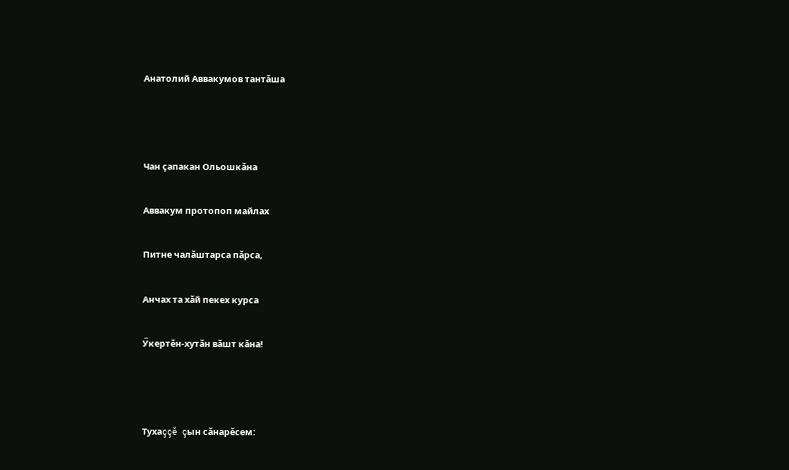Анатолий Аввакумов тантăша



Чан çапакан Ольошкăна

Аввакум протопоп майлах

Питне чалăштарса пăрса,

Анчах та хăй пекех курса

Ӳкертĕн-хутăн вăшт кăна!



Тухаççĕ çын сăнарĕсем: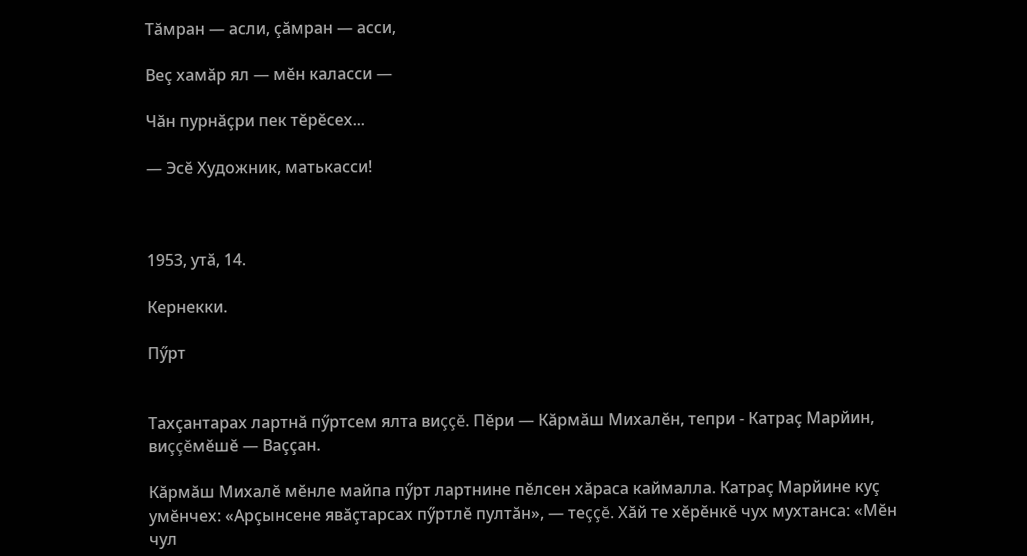Тăмран — асли, çăмран — асси,

Веç хамăр ял — мĕн каласси —

Чăн пурнăçри пек тĕрĕсех...

— Эсĕ Художник, матькасси!



1953, утă, 14.

Кернекки.

Пӳрт


Тахçантарах лартнă пӳртсем ялта виççĕ. Пĕри — Кăрмăш Михалĕн, тепри - Катраç Марйин, виççĕмĕшĕ — Ваççан.

Кăрмăш Михалĕ мĕнле майпа пӳрт лартнине пĕлсен хăраса каймалла. Катраç Марйине куç умĕнчех: «Арçынсене явăçтарсах пӳртлĕ пултăн», — теççĕ. Хăй те хĕрĕнкĕ чух мухтанса: «Мĕн чул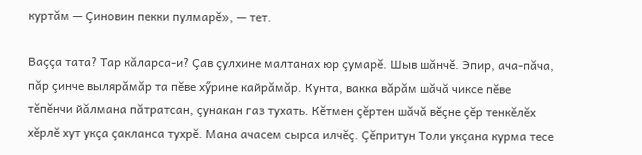куртăм — Çиновин пекки пулмарĕ», — тет.

Ваççа тата? Тар кăларса-и? Çав çулхине малтанах юр çумарĕ. Шыв шăнчĕ. Эпир, ача-пăча, пăр çинче вылярăмăр та пĕве хӳрине кайрăмăр. Кунта, вакка вăрăм шăчă чиксе пĕве тĕпĕнчи йăлмана пăтратсан, çунакан газ тухать. Кĕтмен çĕртен шăчă вĕçне çĕр тенкĕлĕх хĕрлĕ хут укçа çакланса тухрĕ. Мана ачасем сырса илчĕç. Çĕпритун Толи укçана курма тесе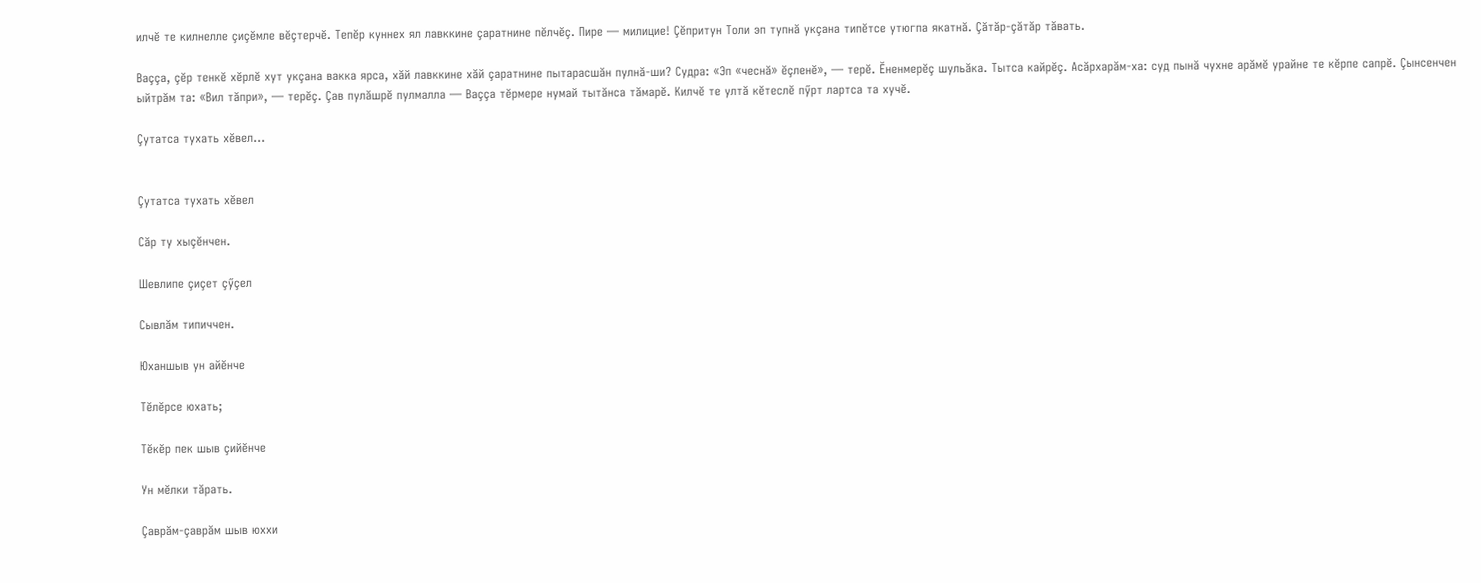илчĕ те килнелле çиçĕмле вĕçтерчĕ. Тепĕр куннех ял лавккине çаратнине пĕлчĕç. Пире — милицие! Çĕпритун Толи эп тупнă укçана типĕтсе утюгпа якатнă. Çăтăр-çăтăр тăвать.

Ваççа, çĕр тенкĕ хĕрлĕ хут укçана вакка ярса, хăй лавккине хăй çаратнине пытарасшăн пулнă-ши? Судра: «Эп «чеснă» ĕçленĕ», — терĕ. Ĕненмерĕç шульăка. Тытса кайрĕç. Асăрхарăм-ха: суд пынă чухне арăмĕ урайне те кĕрпе сапрĕ. Çынсенчен ыйтрăм та: «Вил тăпри», — терĕç. Çав пулăшрĕ пулмалла — Ваççа тĕрмере нумай тытăнса тăмарĕ. Килчĕ те ултă кĕтеслĕ пӳрт лартса та хучĕ.

Çутатса тухать хĕвел...


Çутатса тухать хĕвел

Сăр ту хыçĕнчен.

Шевлипе çиçет çӳçел

Сывлăм типиччен.

Юханшыв ун айĕнче

Тĕлĕрсе юхать;

Тĕкĕр пек шыв çийĕнче

Ун мĕлки тăрать.

Çаврăм-çаврăм шыв юххи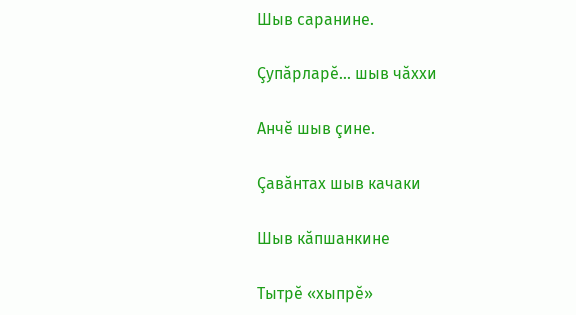Шыв саранине.

Çупăрларĕ... шыв чăххи

Анчĕ шыв çине.

Çавăнтах шыв качаки

Шыв кăпшанкине

Тытрĕ «хыпрĕ»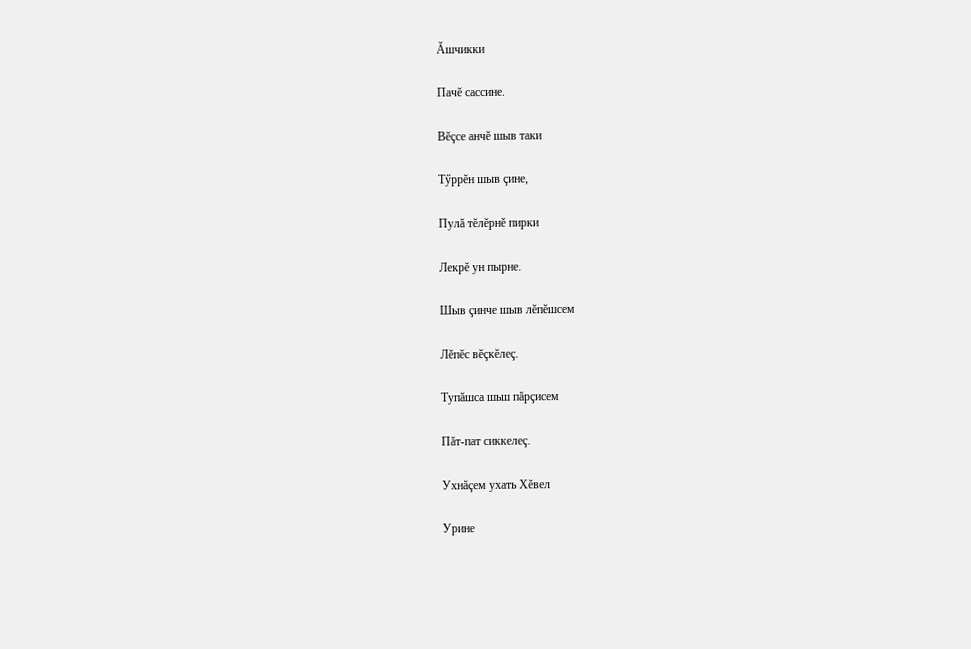Ăшчикки

Пачĕ сассине.

Вĕçсе анчĕ шыв таки

Тӳррĕн шыв çине,

Пулă тĕлĕрнĕ пирки

Лекрĕ ун пырне.

Шыв çинче шыв лĕпĕшсем

Лĕпĕс вĕçкĕлеç.

Тупăшса шьш пăрçисем

Пăт-пат сиккелеç.

Ухнăçем ухать Хĕвел

Урине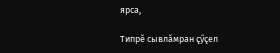ярса,

Типрĕ сывлăмран çӳçел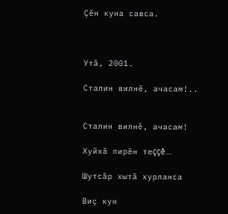Çĕн куна савса.



Утă, 2001.

Сталин вилнĕ, ачасам!..


Сталин вилнĕ, ачасам!

Хуйхă пирĕн теççĕ...

Шутсăр хытă хурланса

Виç кун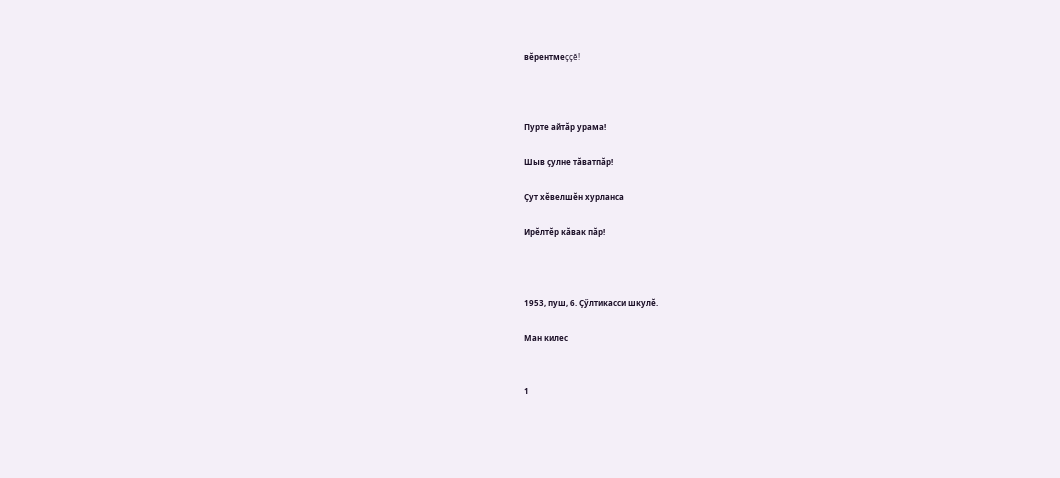вĕрентмеççĕ!



Пурте айтăр урама!

Шыв çулне тăватпăр!

Çут хĕвелшĕн хурланса

Ирĕлтĕр кăвак пăр!



1953, пуш, 6. Çӳлтикасси шкулĕ.

Ман килес


1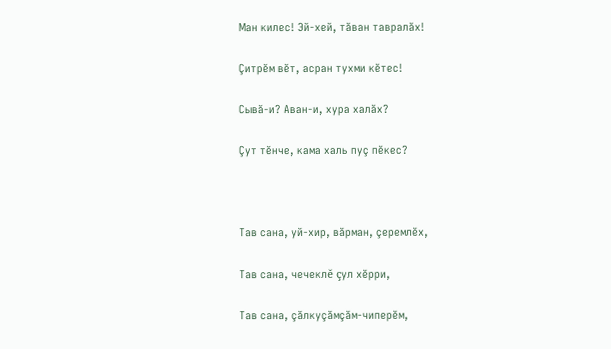Ман килес! Эй-хей, тăван тавралăх!

Çитрĕм вĕт, асран тухми кĕтес!

Сывă-и? Аван-и, хура халăх?

Çут тĕнче, кама халь пуç пĕкес?



Тав сана, уй-хир, вăрман, çеремлĕх,

Тав сана, чечеклĕ çул хĕрри,

Тав сана, çăлкуçăмçăм-чиперĕм,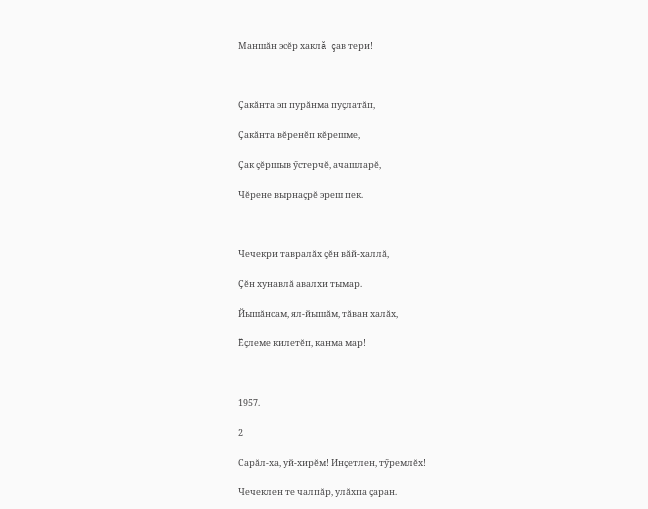Маншăн эсĕр хаклă çав тери!



Çакăнта эп пурăнма пуçлатăп,

Çакăнта вĕренĕп кĕрешме,

Çак çĕршыв ӳстерчĕ, ачашларĕ,

Чĕрене вырнаçрĕ эреш пек.



Чечекри тавралăх çĕн вăй-халлă,

Çĕн хунавлă авалхи тымар.

Йышăнсам, ял-йышăм, тăван халăх,

Ĕçлеме килетĕп, канма мар!



1957.

2

Сарăл-ха, уй-хирĕм! Инçетлен, тӳремлĕх!

Чечеклен те чалпăр, улăхпа çаран.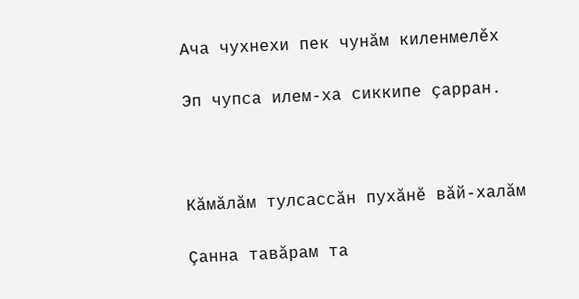Ача чухнехи пек чунăм киленмелĕх

Эп чупса илем-ха сиккипе çарран.



Кăмăлăм тулсассăн пухăнĕ вăй-халăм

Çанна тавăрам та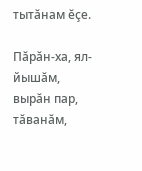тытăнам ĕçе.

Пăрăн-ха, ял-йышăм, вырăн пар, тăванăм,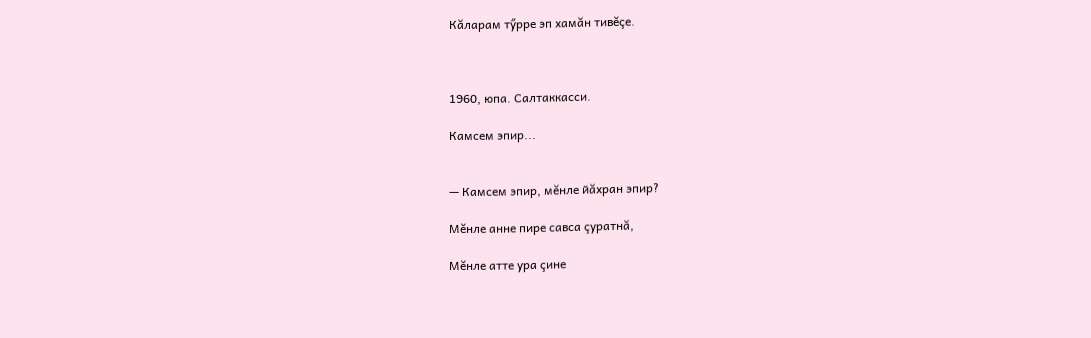Кăларам тӳрре эп хамăн тивĕçе.



1960, юпа. Салтаккасси.

Камсем эпир...


— Камсем эпир, мĕнле йăхран эпир?

Мĕнле анне пире савса çуратнă,

Мĕнле атте ура çине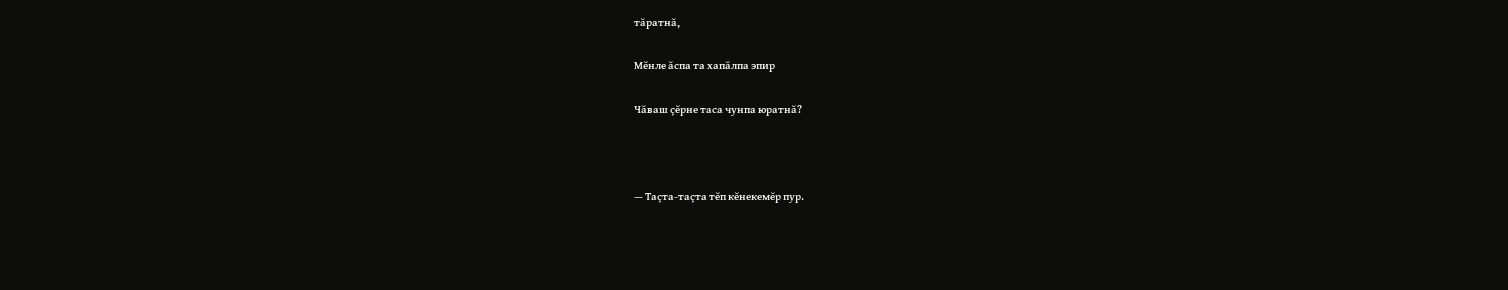тăратнă,

Мĕнле ăспа та хапăлпа эпир

Чăваш çĕрне таса чунпа юратнă?



— Таçта-таçта тĕп кĕнекемĕр пур.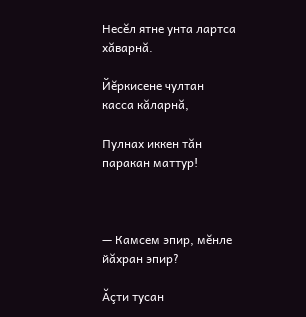Несĕл ятне унта лартса хăварнă.

Йĕркисене чултан касса кăларнă,

Пулнах иккен тăн паракан маттур!



— Камсем эпир, мĕнле йăхран эпир?

Ăçти тусан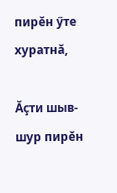пирĕн ӳте хуратнă,

Ăçти шыв-шур пирĕн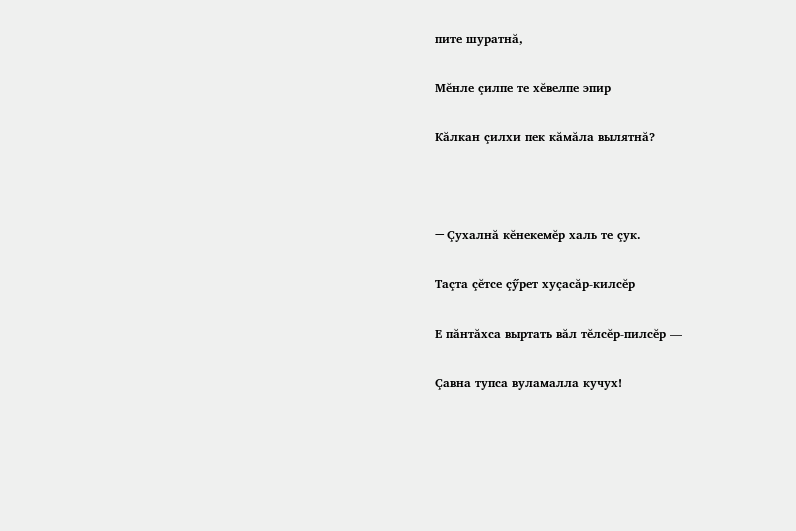пите шуратнă,

Мĕнле çилпе те хĕвелпе эпир

Кăлкан çилхи пек кăмăла вылятнă?



— Çухалнă кĕнекемĕр халь те çук.

Таçта çĕтсе çӳрет хуçасăр-килсĕр

Е пăнтăхса выртать вăл тĕлсĕр-пилсĕр —

Çавна тупса вуламалла кучух!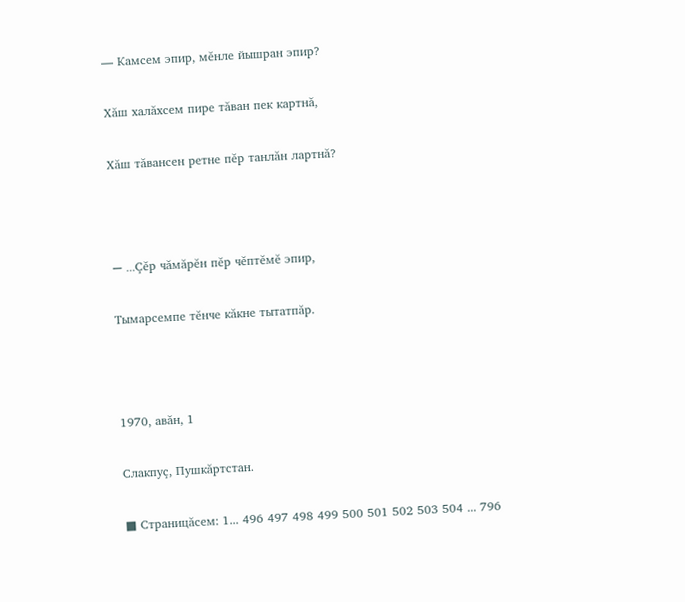— Камсем эпир, мĕнле йышран эпир?

Хăш халăхсем пире тăван пек картнă,

Хăш тăвансен ретне пĕр танлăн лартнă?



— ...Çĕр чăмăрĕн пĕр чĕптĕмĕ эпир,

Тымарсемпе тĕнче кăкне тытатпăр.



1970, авăн, 1

Слакпуç, Пушкăртстан.

■ Страницăсем: 1... 496 497 498 499 500 501 502 503 504 ... 796